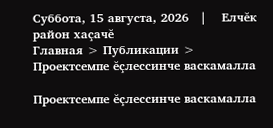Суббота, 15 августа, 2026   |    Елчĕк район хаçачĕ
Главная > Публикации > Проектсемпе ĕçлессинче васкамалла

Проектсемпе ĕçлессинче васкамалла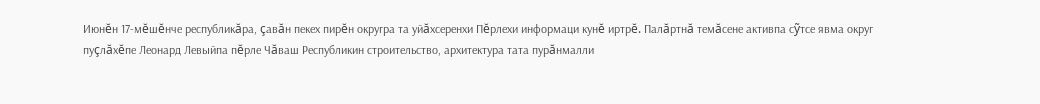Июнĕн 17-мĕшĕнче республикăра, çавăн пекех пирĕн округра та уйăхсеренхи Пĕрлехи информаци кунĕ иртрĕ. Палăртнă темăсене активпа сỹтсе явма округ пуçлăхĕпе Леонард Левыйпа пĕрле Чăваш Республикин строительство, архитектура тата пурăнмалли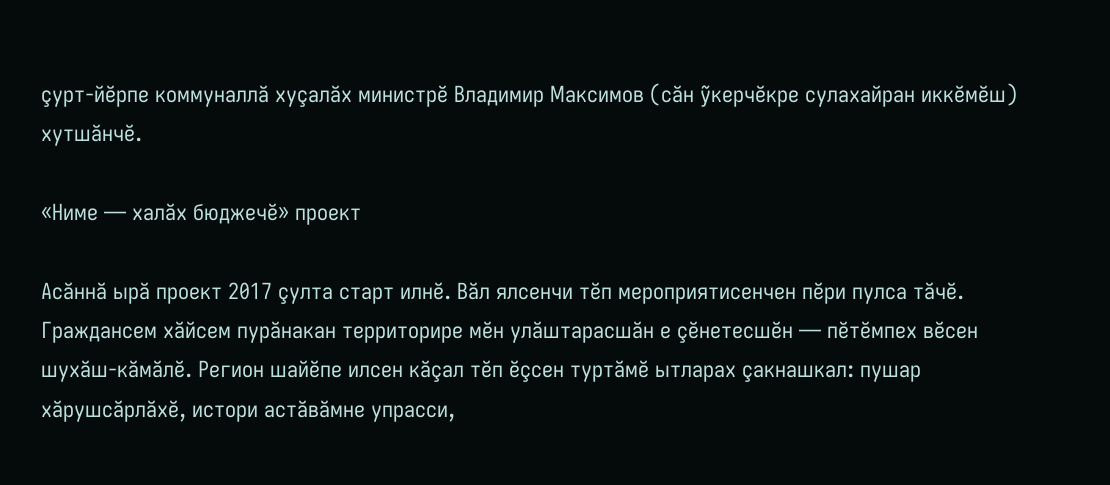çурт-йĕрпе коммуналлă хуçалăх министрĕ Владимир Максимов (сăн ỹкерчĕкре сулахайран иккĕмĕш) хутшăнчĕ.

«Ниме — халăх бюджечĕ» проект

Асăннă ырă проект 2017 çулта старт илнĕ. Вăл ялсенчи тĕп мероприятисенчен пĕри пулса тăчĕ. Граждансем хăйсем пурăнакан территорире мĕн улăштарасшăн е çĕнетесшĕн — пĕтĕмпех вĕсен шухăш-кăмăлĕ. Регион шайĕпе илсен кăçал тĕп ĕçсен туртăмĕ ытларах çакнашкал: пушар хăрушсăрлăхĕ, истори астăвăмне упрасси,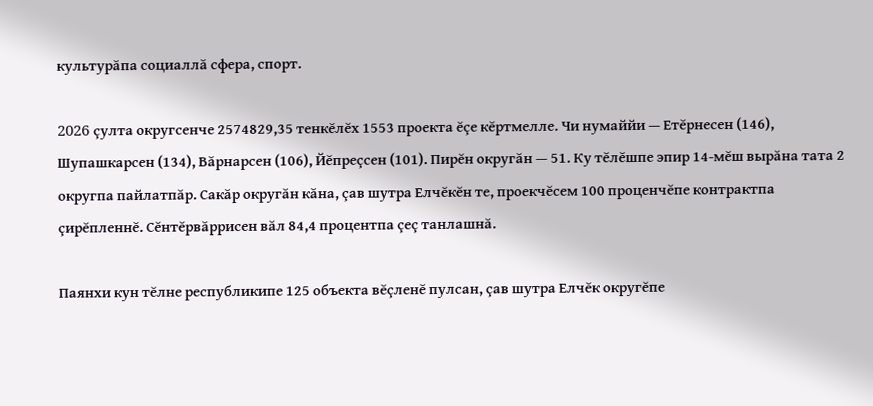культурăпа социаллă сфера, спорт.

2026 çулта округсенче 2574829,35 тенкĕлĕх 1553 проекта ĕçе кĕртмелле. Чи нумаййи — Етĕрнесен (146), Шупашкарсен (134), Вăрнарсен (106), Йĕпреçсен (101). Пирĕн округăн — 51. Ку тĕлĕшпе эпир 14-мĕш вырăна тата 2 округпа пайлатпăр. Сакăр округăн кăна, çав шутра Елчĕкĕн те, проекчĕсем 100 проценчĕпе контрактпа çирĕпленнĕ. Сĕнтĕрвăррисен вăл 84,4 процентпа çеç танлашнă.

Паянхи кун тĕлне республикипе 125 объекта вĕçленĕ пулсан, çав шутра Елчĕк округĕпе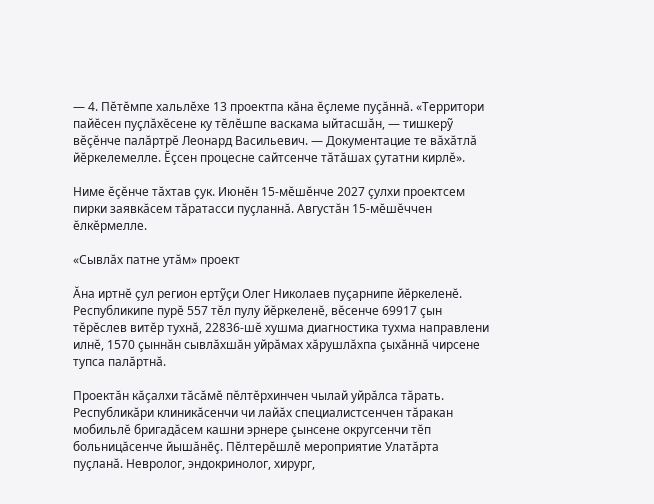— 4. Пĕтĕмпе хальлĕхе 13 проектпа кăна ĕçлеме пуçăннă. «Территори пайĕсен пуçлăхĕсене ку тĕлĕшпе васкама ыйтасшăн, — тишкерỹ вĕçĕнче палăртрĕ Леонард Васильевич. — Документацие те вăхăтлă йĕркелемелле. Ĕçсен процесне сайтсенче тăтăшах çутатни кирлĕ».

Ниме ĕçĕнче тăхтав çук. Июнĕн 15-мĕшĕнче 2027 çулхи проектсем пирки заявкăсем тăратасси пуçланнă. Августăн 15-мĕшĕччен ĕлкĕрмелле.

«Сывлăх патне утăм» проект

Ăна иртнĕ çул регион ертỹçи Олег Николаев пуçарнипе йĕркеленĕ. Республикипе пурĕ 557 тĕл пулу йĕркеленĕ, вĕсенче 69917 çын тĕрĕслев витĕр тухнă, 22836-шĕ хушма диагностика тухма направлени илнĕ, 1570 çыннăн сывлăхшăн уйрăмах хăрушлăхпа çыхăннă чирсене тупса палăртнă.

Проектăн кăçалхи тăсăмĕ пĕлтĕрхинчен чылай уйрăлса тăрать. Республикăри клиникăсенчи чи лайăх специалистсенчен тăракан мобильлĕ бригадăсем кашни эрнере çынсене округсенчи тĕп больницăсенче йышăнĕç. Пĕлтерĕшлĕ мероприятие Улатăрта пуçланă. Невролог, эндокринолог, хирург,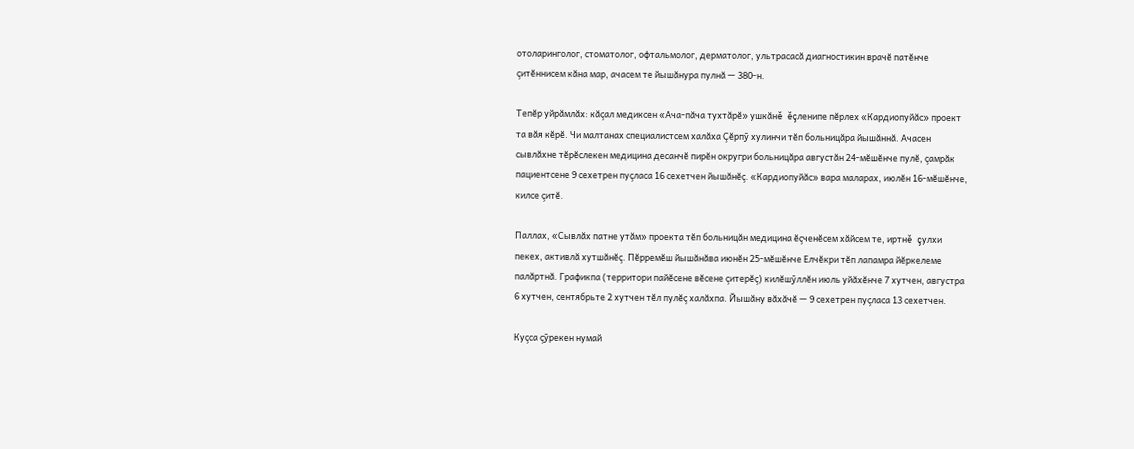отоларинголог, стоматолог, офтальмолог, дерматолог, ультрасасă диагностикин врачĕ патĕнче çитĕннисем кăна мар, ачасем те йышăнура пулнă — 380-н.

Тепĕр уйрăмлăх: кăçал медиксен «Ача-пăча тухтăрĕ» ушкăнĕ ĕçленипе пĕрлех «Кардиопуйăс» проект та вăя кĕрĕ. Чи малтанах специалистсем халăха Çĕрпỹ хулинчи тĕп больницăра йышăннă. Ачасен сывлăхне тĕрĕслекен медицина десанчĕ пирĕн округри больницăра августăн 24-мĕшĕнче пулĕ, çамрăк пациентсене 9 сехетрен пуçласа 16 сехетчен йышăнĕç. «Кардиопуйăс» вара маларах, июлĕн 16-мĕшĕнче, килсе çитĕ.

Паллах, «Сывлăх патне утăм» проекта тĕп больницăн медицина ĕçченĕсем хăйсем те, иртнĕ çулхи пекех, активлă хутшăнĕç. Пĕрремĕш йышăнăва июнĕн 25-мĕшĕнче Елчĕкри тĕп лапамра йĕркелеме палăртнă. Графикпа (территори пайĕсене вĕсене çитерĕç) килĕшỹллĕн июль уйăхĕнче 7 хутчен, августра 6 хутчен, сентябрьте 2 хутчен тĕл пулĕç халăхпа. Йышăну вăхăчĕ — 9 сехетрен пуçласа 13 сехетчен.

Куçса çỹрекен нумай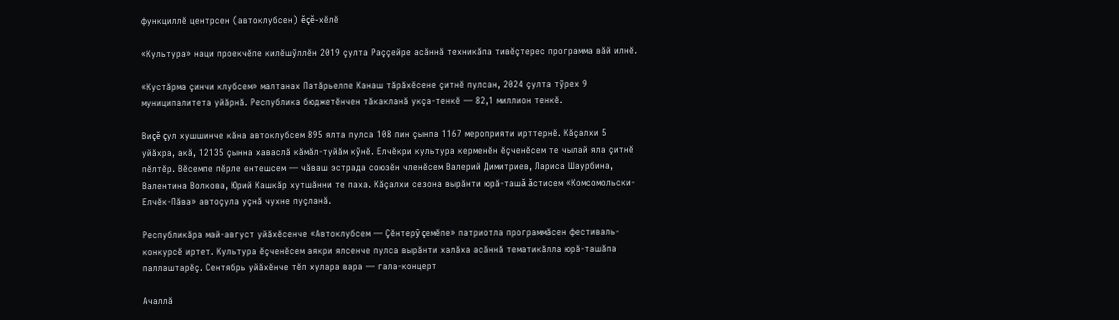функциллĕ центрсен (автоклубсен) ĕçĕ-хĕлĕ

«Культура» наци проекчĕпе килĕшỹллĕн 2019 çулта Раççейре асăннă техникăпа тивĕçтерес программа вăй илнĕ.

«Кустăрма çинчи клубсем» малтанах Патăрьелпе Канаш тăрăхĕсене çитнĕ пулсан, 2024 çулта тỹрех 9 муниципалитета уйăрнă. Республика бюджетĕнчен тăкакланă укçа-тенкĕ — 82,1 миллион тенкĕ.

Виçĕ çул хушшинче кăна автоклубсем 895 ялта пулса 108 пин çынпа 1167 мероприяти ирттернĕ. Кăçалхи 5 уйăхра, акă, 12135 çынна хаваслă кăмăл-туйăм кỹнĕ. Елчĕкри культура керменĕн ĕçченĕсем те чылай яла çитнĕ пĕлтĕр. Вĕсемпе пĕрле ентешсем — чăваш эстрада союзĕн членĕсем Валерий Димитриев, Лариса Шаурбина, Валентина Волкова, Юрий Кашкăр хутшăнни те паха. Кăçалхи сезона вырăнти юрă-ташă ăстисем «Комсомольски-Елчĕк-Пăва» автоçула уçнă чухне пуçланă.

Республикăра май-август уйăхĕсенче «Автоклубсем — Çĕнтерỹ çемĕпе» патриотла программăсен фестиваль-конкурсĕ иртет. Культура ĕçченĕсем аякри ялсенче пулса вырăнти халăха асăннă тематикăлла юрă-ташăпа паллаштарĕç. Сентябрь уйăхĕнче тĕп хулара вара — гала-концерт

Ачаллă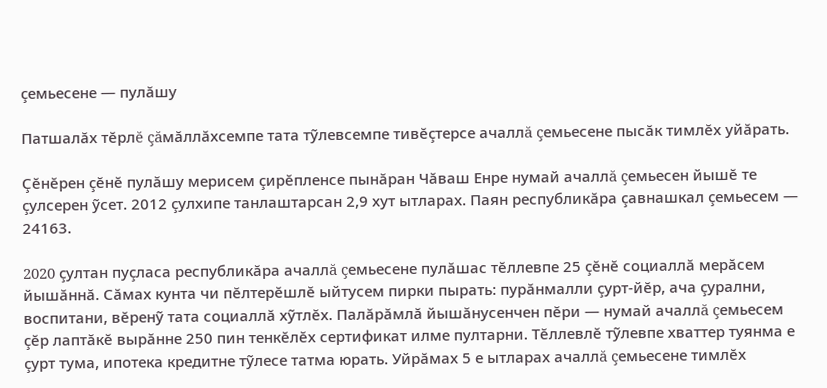çемьесене — пулăшу

Патшалăх тĕрлĕ çăмăллăхсемпе тата тỹлевсемпе тивĕçтерсе ачаллă çемьесене пысăк тимлĕх уйăрать.

Çĕнĕрен çĕнĕ пулăшу мерисем çирĕпленсе пынăран Чăваш Енре нумай ачаллă çемьесен йышĕ те çулсерен ỹсет. 2012 çулхипе танлаштарсан 2,9 хут ытларах. Паян республикăра çавнашкал çемьесем — 24163.

2020 çултан пуçласа республикăра ачаллă çемьесене пулăшас тĕллевпе 25 çĕнĕ социаллă мерăсем йышăннă. Сăмах кунта чи пĕлтерĕшлĕ ыйтусем пирки пырать: пурăнмалли çурт-йĕр, ача çурални, воспитани, вĕренỹ тата социаллă хỹтлĕх. Палăрăмлă йышăнусенчен пĕри — нумай ачаллă çемьесем çĕр лаптăкĕ вырăнне 250 пин тенкĕлĕх сертификат илме пултарни. Тĕллевлĕ тỹлевпе хваттер туянма е çурт тума, ипотека кредитне тỹлесе татма юрать. Уйрăмах 5 е ытларах ачаллă çемьесене тимлĕх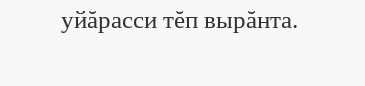уйăрасси тĕп вырăнта.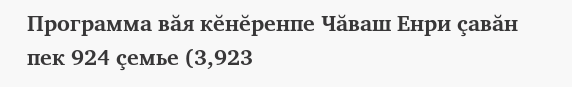Программа вăя кĕнĕренпе Чăваш Енри çавăн пек 924 çемье (3,923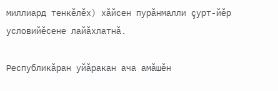миллиард тенкĕлĕх) хăйсен пурăнмалли çурт-йĕр условийĕсене лайăхлатнă.

Республикăран уйăракан ача амăшĕн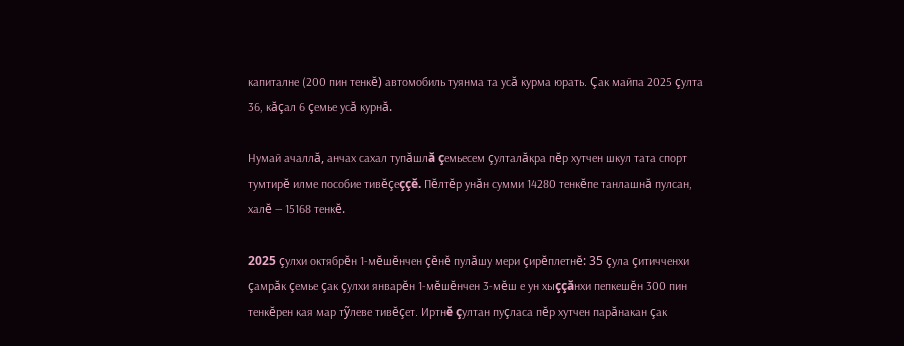капиталне (200 пин тенкĕ) автомобиль туянма та усă курма юрать. Çак майпа 2025 çулта 36, кăçал 6 çемье усă курнă.

Нумай ачаллă, анчах сахал тупăшлă çемьесем çулталăкра пĕр хутчен шкул тата спорт тумтирĕ илме пособие тивĕçеççĕ. Пĕлтĕр унăн сумми 14280 тенкĕпе танлашнă пулсан, халĕ — 15168 тенкĕ.

2025 çулхи октябрĕн 1-мĕшĕнчен çĕнĕ пулăшу мери çирĕплетнĕ: 35 çула çитичченхи çамрăк çемье çак çулхи январĕн 1-мĕшĕнчен 3-мĕш е ун хыççăнхи пепкешĕн 300 пин тенкĕрен кая мар тỹлеве тивĕçет. Иртнĕ çултан пуçласа пĕр хутчен парăнакан çак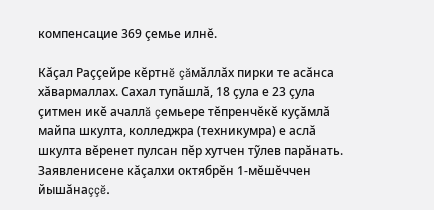компенсацие 369 çемье илнĕ.

Кăçал Раççейре кĕртнĕ çăмăллăх пирки те асăнса хăвармаллах. Сахал тупăшлă, 18 çула е 23 çула çитмен икĕ ачаллă çемьере тĕпренчĕкĕ куçăмлă майпа шкулта, колледжра (техникумра) е аслă шкулта вĕренет пулсан пĕр хутчен тỹлев парăнать. Заявленисене кăçалхи октябрĕн 1-мĕшĕччен йышăнаççĕ.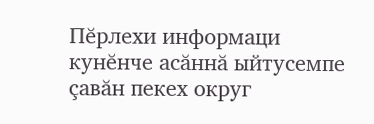Пĕрлехи информаци кунĕнче асăннă ыйтусемпе çавăн пекех округ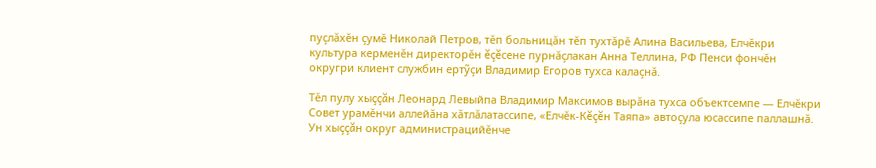пуçлăхĕн çумĕ Николай Петров, тĕп больницăн тĕп тухтăрĕ Алина Васильева, Елчĕкри культура керменĕн директорĕн ĕçĕсене пурнăçлакан Анна Теллина, РФ Пенси фончĕн округри клиент службин ертỹçи Владимир Егоров тухса калаçнă.

Тĕл пулу хыççăн Леонард Левыйпа Владимир Максимов вырăна тухса объектсемпе — Елчĕкри Совет урамĕнчи аллейăна хăтлăлатассипе, «Елчĕк-Кĕçĕн Таяпа» автоçула юсассипе паллашнă. Ун хыççăн округ администрацийĕнче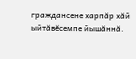граждансене харпăр хăй ыйтăвĕсемпе йышăннă.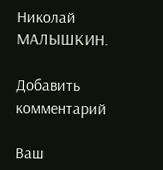Николай МАЛЫШКИН.

Добавить комментарий

Ваш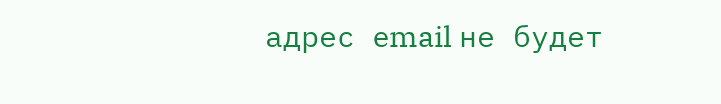адрес email не будет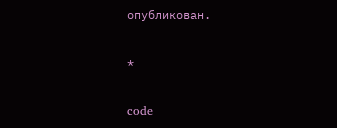опубликован.

*

code